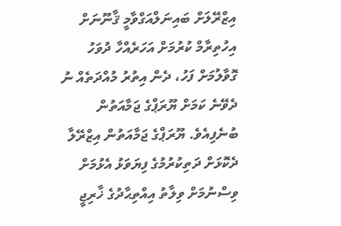އިޒްރޭލަށް ބައިނަލްއަގްވާމީ ޤާނޫނަށް އިހުތިރާމް ކުރުމަށް އަހަރެއްހާ ދުވަހު ގޮވާލުމަށް ފަހު، ދެން އިތުރު މުއްދަތެއް ނު ދެވޭނެ ކަމަށް ޔޫރަޕްގެ ޖަމާއަތުން ބުނެފިއެވެ. ޔޫރަޕްގެ ޖަމާއަތުން އިޒްރޭލާ ދެކޮޅަށް ދަތިކުރުމުގެ ފިޔަވަޅު އެޅުމަށް ވިސްނުމަށް ވިލާތު އިއްތިޙާދުގެ ޚާރިޖީ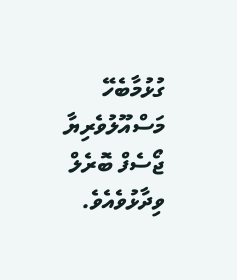ގުޅުމާބެހޭ މަސްއޫލުވެރިޔާ ޖޯސެފް ބޮރެލް ވިދާޅުވެއެވެ.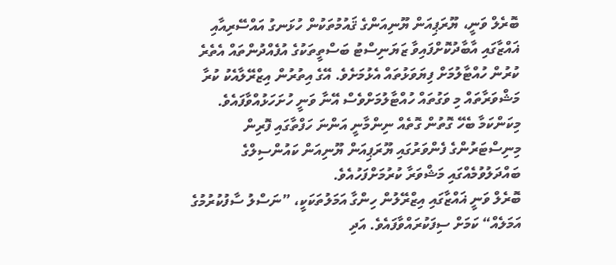ބޮރެލް ވަނީ، ޔޫރަޕިއަން ޔޫނިއަންގެ ޤައުމުތަކުން ހުޅަނގު އައްސޭރިއާއި ޣައްޒާގައި އާބާދުކޮށްފައިވާ ޒަޔަނިސްޓު ބަސްތީތަކުގެ އުފެއްދުންތައް އެތެރެ ކުރުން ހުއްޓާލުމަށް ފިޔަވަޅުތައް އެޅުމަށެވެ. އޭގެ އިތުރުން އިޒްރޭލާއެކު ކުރާ މަޝްވަރާތައް މި ވަގުތައް ހުއްޓާލުމަށްވެސް އޭނާ ވަނީ ހުށަހަޅުއްވާފައެވެ.
މިކަންކަމާ ބެހޭ ގޮތުން ގޮތެއް ނިންމާނީ އަންނަ ހަފްތާގައި ފޮރިން މިނިސްޓަރުންގެ ފެންވަރުގައި ޔޫރަޕިއަން ޔޫނިއަން ކައުންސިލްގެ ބައްދަލުވުމެއްގައި މަޝްވަރާ ކުރުމަށްފަހުއެވެ.
ބޮރެލް ވަނީ ޣައްޒާގައި އިޒްރޭލުން ހިންގާ އަމަލުތަކަކީ، ”ނަސްލު ސާފުކުރުމުގެ އަމަލެއް“ ކަމަށް ސިފަކުރައްވާފައެވެ. އަދި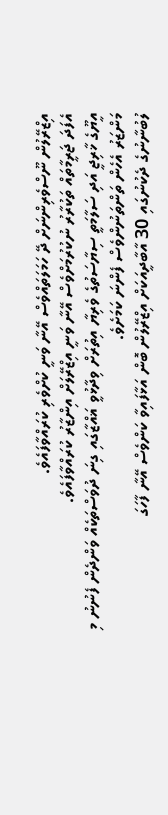އިޒްރޭލުން ނޫސްވެރިންނަށް ދޭ ހަމަލަތައްވެސް އޭނާ ވަނީ ކުށްވެރި ކުރައްވާފައެވެ.
އެފަދަ ޖަރީމާތައް ތަކުރާރު ނުކުރުމަށްވެސް އޭނާ ވަނީ އިޒްރޭލަށް އިންޒާރު ކުރައްވާފައެވެ.
އީޔޫގެ ޚާރިޖީ އަދި ސަލާމަތީ ސިޔާސަތުގެ ވެރިޔާ އިތުރަށް ވިދާޅުވީ ޣައްޒާގައި ގިނަ ދުވަސްތަކެއް ވަންދެން ފެނުނު މި މަންޒަރު އެހެން ތަންތަނުންވެސް ފެންނަ ކަމަށެވެ.
ލުބުނާނުގެ ދެކުނުގައި 30 އާބާދީއަކަށް އިޒްރޭލުން ބޮން އަޅާފައިވާ ކަންވެސް އޭނާ ފާހަގަ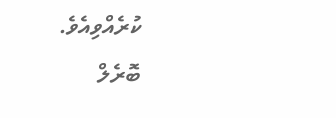ކުރެއްވިއެވެ.
ބޮރެލް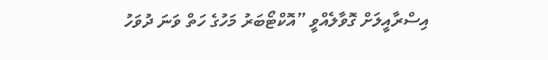އިސްރާއީލަށް ގޮވާލެއްވީ ”އޮކްޓޯބަރު މަހުގެ ހަތް ވަނަ ދުވަހު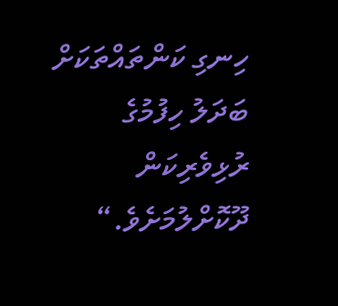ހިނގި ކަންތައްތަކަށް ބަދަލު ހިފުމުގެ ރުޅިވެރިކަން ދޫކޮށްލުމަށެވެ.“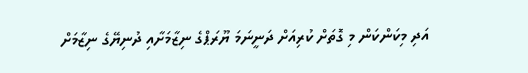އަދި މިކަންކަން މި ގޮތަށް ކުރިއަށް ދަނީނަމަ ޔޫރަޕްގެ ނިޒާމަށާއި ދުނިޔޭގެ ނިޒާމަށް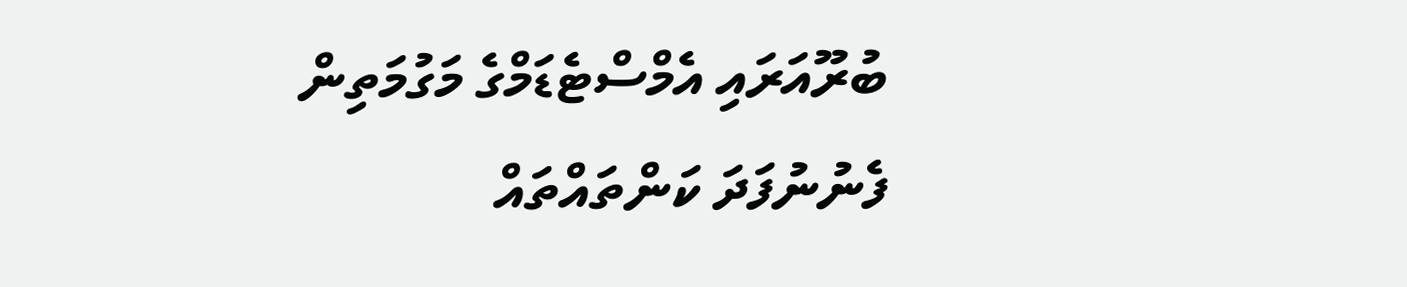ބުރޫއަރައި އެމްސްޓެޑަމްގެ މަގުމަތިން ފެނުނުފަދަ ކަންތައްތައް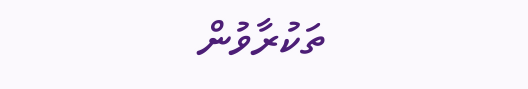ތަކުރާވުން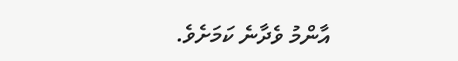އާންމު ވެދާނެ ކަމަށެވެ.